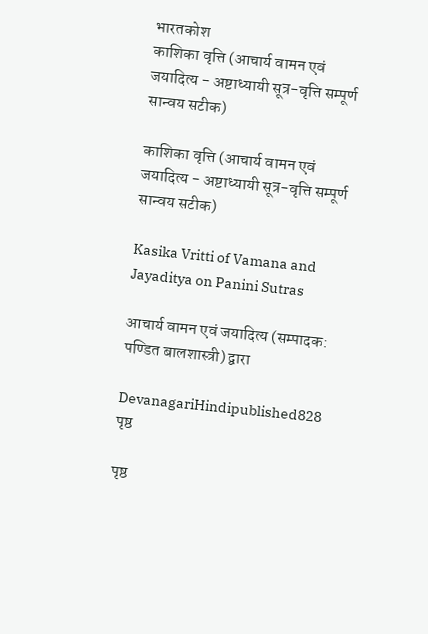भारतकोश
काशिका वृत्ति (आचार्य वामन एवं जयादित्य - अष्टाध्यायी सूत्र-वृत्ति सम्पूर्ण सान्वय सटीक)

काशिका वृत्ति (आचार्य वामन एवं जयादित्य - अष्टाध्यायी सूत्र-वृत्ति सम्पूर्ण सान्वय सटीक)

Kasika Vritti of Vamana and Jayaditya on Panini Sutras

आचार्य वामन एवं जयादित्य (सम्पादक: पण्डित बालशास्त्री) द्वारा

DevanagariHindipublished828 पृष्ठ

पृष्ठ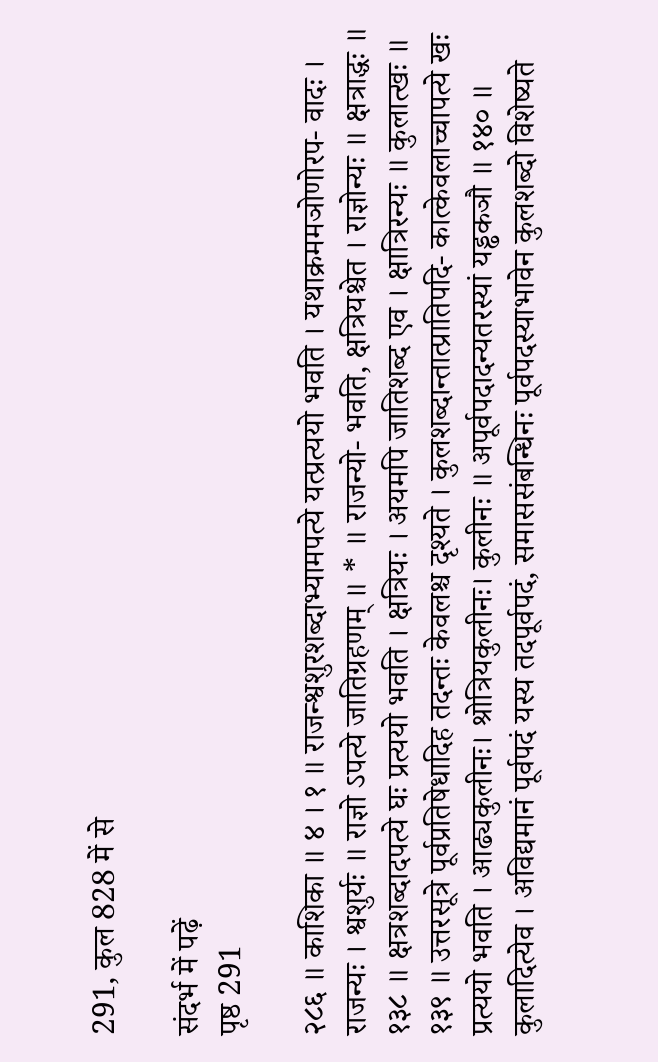291, कुल 828 में से

संदर्भ में पढ़ें
पृष्ठ 291

२८६ ॥ काशिका ॥ ४ । १ ॥ राजन्श्वशुरशब्दाभ्यामपत्ये यत्प्रत्ययो भवति । यथाक्रममञोणोरप- वादः । राजन्यः । श्वशुर्यः ॥ राज्ञो ऽपत्ये जातिग्रहणम् ॥ * ॥ राजन्यो- भवति, क्षत्रियश्चेत । राज्ञोन्यः ॥ क्षत्राद्धः ॥ १३८ ॥ क्षत्रशब्दादपत्ये घः प्रत्ययो भवति । क्षत्रियः । अयमपि जातिशब्द एव । क्षात्रिरन्यः ॥ कुलात्खः ॥ १३९ ॥ उत्तरसूत्रे पूर्वप्रतिषेधादिह तदन्तः केवलश्च दृश्यते । कुलशब्दान्तात्प्रातिपदि- कात्केवलाच्चापत्ये खः प्रत्ययो भवति । आढ्यकुलीनः। श्रोत्रियकुलीनः। कुलीनः ॥ अपूर्वपदादन्यतरस्यां यड्ढकञौ ॥ १४० ॥ कुलादित्येव । अविद्यमानं पूर्वपदं यस्य तदपूर्वपदं, समाससंबन्धिनः पूर्वपदस्याभावेन कुलशब्दो विशेष्यते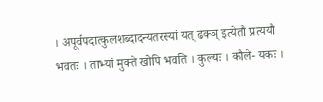। अपूर्वपदात्कुलशब्दादन्यतरस्यां यत् ढक्ञ् इत्येतौ प्रत्ययौ भवतः । ताभ्यां मुक्ते खोपि भवति । कुल्यः । कौले- यकः ।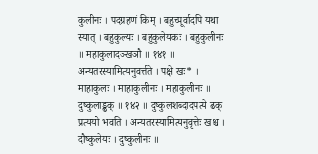कुलीनः । पदग्रहणं किम् । बहुच्पूर्वादपि यथा स्यात् । बहुकुल्यः । बहुकुलेयकः । बहुकुलीनः ॥ महाकुलादञ्खञौ ॥ १४१ ॥ अन्यतरस्यामित्यनुवर्त्तते । पक्षे खः* । माहाकुलः । माहाकुलीनः । महाकुलीनः ॥ दुष्कुलाड्ढक् ॥ १४२ ॥ दुष्कुलशब्दादपत्ये ढक् प्रत्ययो भवति । अन्यतरस्यामित्यनुवृत्तेः खश्च । दौष्कुलेयः । दुष्कुलीनः ॥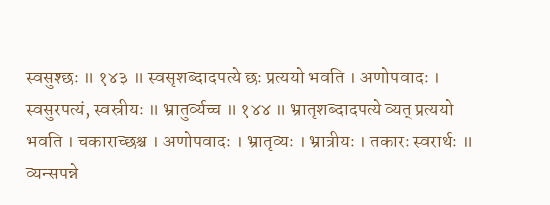स्वसुश्छः ॥ १४३ ॥ स्वसृशब्दादपत्ये छः प्रत्ययो भवति । अणोपवादः । स्वसुरपत्यं, स्वस्रीयः ॥ भ्रातुर्व्यच्च ॥ १४४ ॥ भ्रातृशब्दादपत्ये व्यत् प्रत्ययो भवति । चकाराच्छश्च । अणोपवादः । भ्रातृव्यः । भ्रात्रीयः । तकारः स्वरार्थः ॥ व्यन्सपन्ने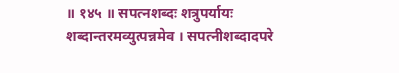॥ १४५ ॥ सपत्नशब्दः शत्रुपर्यायः शब्दान्तरमव्युत्पन्नमेव । सपत्नीशब्दादपरे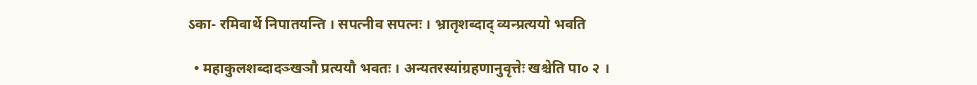ऽका- रमिवार्थे निपातयन्ति । सपत्नीव सपत्नः । भ्रातृशब्दाद् व्यन्प्रत्ययो भवति

  • महाकुलशब्दादञ्खञौ प्रत्ययौ भवतः । अन्यतरस्यांग्रहणानुवृत्तेः खश्चेति पा० २ ।